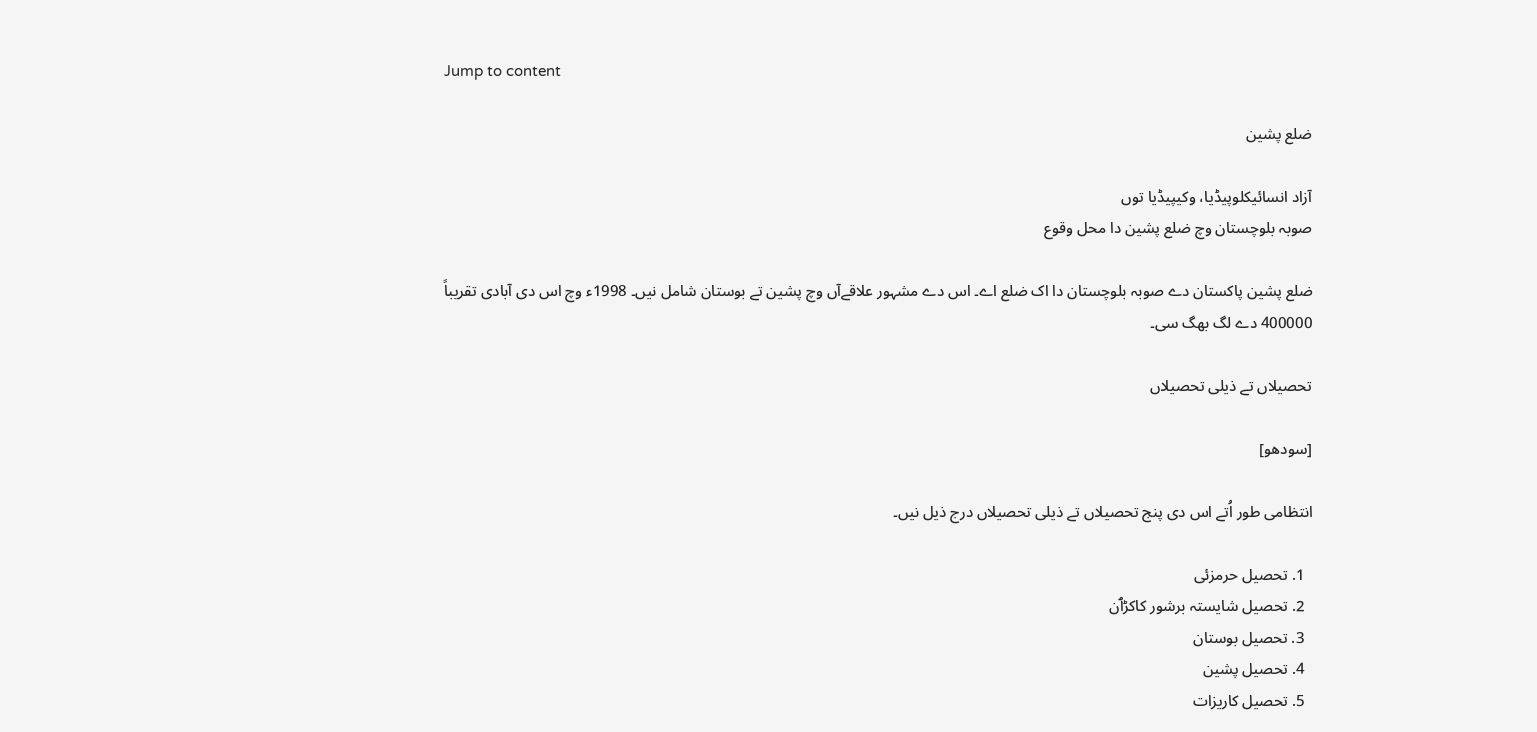Jump to content

ضلع پشین

آزاد انسائیکلوپیڈیا، وکیپیڈیا توں
صوبہ بلوچستان وچ ضلع پشین دا محل وقوع

ضلع پشین پاکستان دے صوبہ بلوچستان دا اک ضلع اے۔ اس دے مشہور علاقےآں وچ پشین تے بوستان شامل نيں۔ 1998ء وچ اس دی آبادی تقریباً 400000 دے لگ بھگ سی۔

تحصیلاں تے ذیلی تحصیلاں

[سودھو]

انتظامی طور اُتے اس دی پنج تحصیلاں تے ذیلی تحصیلاں درج ذیل نيں۔

  1. تحصیل حرمزئی
  2. تحصیل شایستہ برشور کاکڑٱن
  3. تحصیل بوستان
  4. تحصیل پشین
  5. تحصیل کاریزات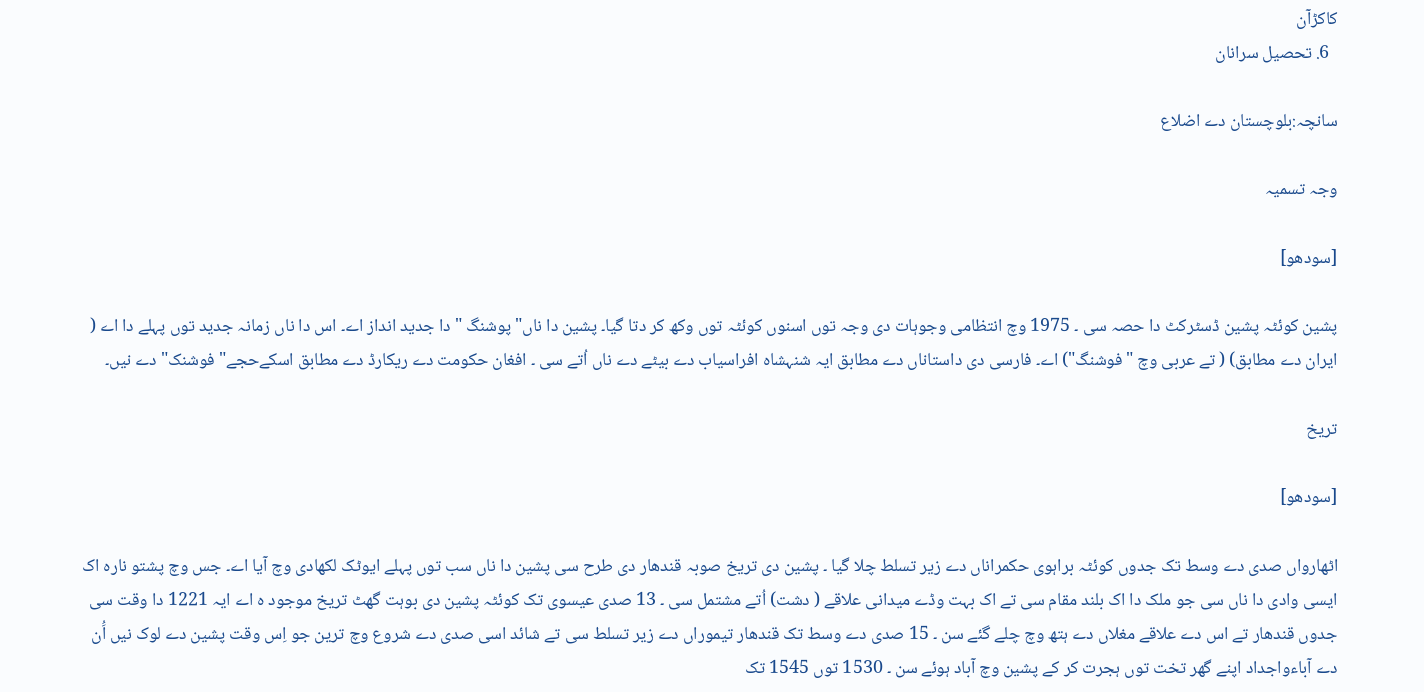کاکڑآن
  6. تحصیل سرانان

سانچہ:بلوچستان دے اضلاع

وجہ تسمیہ

[سودھو]

پشین کوئٹہ پشین ڈسٹرکٹ دا حصہ سی ۔ 1975 وچ انتظامی وجوہات دی وجہ توں اسنوں کوئٹہ توں وکھ کر دتا گیا۔ پشین دا ناں" پوشنگ " دا جدید انداز اے۔ اس دا ناں زمانہ جدید توں پہلے دا اے ( ایران دے مطابق) ( تے عربی وچ " فوشنگ") اے۔ فارسی دی داستاناں دے مطابق ایہ شنہشاہ افراسیاب دے بیٹے دے ناں اُتے سی ۔ افغان حکومت دے ریکارڈ دے مطابق اسکےحجے" فوشنک" دے نيں۔

تریخ

[سودھو]

اٹھارواں صدی دے وسط تک جدوں کوئٹہ براہوی حکمراناں دے زیر تسلط چلا گیا ۔ پشین دی تریخ صوبہ قندھار دی طرح سی پشین دا ناں سب توں پہلے ایوٹک لکھادی وچ آیا اے۔ جس وچ پشتو نارہ اک ایسی وادی دا ناں سی جو ملک دا اک بلند مقام سی تے اک بہت وڈے میدانی علاقے ( دشت) اُتے مشتمل سی ۔ 13 صدی عیسوی تک کوئٹہ پشین دی بوہت گھٹ تریخ موجود ہ اے ایہ 1221 دا وقت سی جدوں قندھار تے اس دے علاقے مغلاں دے ہتھ وچ چلے گئے سن ۔ 15 صدی دے وسط تک قندھار تیموراں دے زیر تسلط سی تے شائد اسی صدی دے شروع وچ ترین جو اِس وقت پشین دے لوک نيں اَُن دے آباءواجداد اپنے گھر تخت توں ہجرت کر کے پشین وچ آباد ہوئے سن ۔ 1530 توں 1545 تک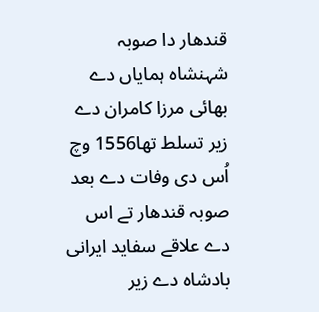قندھار دا صوبہ شہنشاہ ہمایاں دے بھائی مرزا کامران دے زیر تسلط تھا1556 وچ اُس دی وفات دے بعد صوبہ قندھار تے اس دے علاقے سفاید ایرانی بادشاہ دے زیر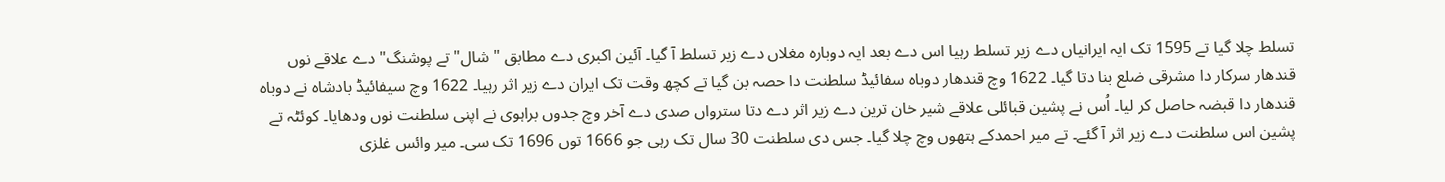تسلط چلا گیا تے 1595 تک ایہ ایرانیاں دے زیر تسلط رہیا اس دے بعد ایہ دوبارہ مغلاں دے زیر تسلط آ گیا۔ آئین اکبری دے مطابق " شال" تے پوشنگ" دے علاقے نوں قندھار سرکار دا مشرقی ضلع بنا دتا گیا۔ 1622 وچ قندھار دوباہ سفائیڈ سلطنت دا حصہ بن گیا تے کچھ وقت تک ایران دے زیر اثر رہیا۔ 1622 وچ سیفائیڈ بادشاہ نے دوباہ قندھار دا قبضہ حاصل کر ليا۔ اُس نے پشین قبائلی علاقے شیر خان ترین دے زیر اثر دے دتا سترواں صدی دے آخر وچ جدوں براہوی نے اپنی سلطنت نوں ودھایا۔ کوئٹہ تے پشین اس سلطنت دے زیر اثر آ گئے۔ تے میر احمدکے ہتھوں وچ چلا گیا۔ جس دی سلطنت 30 سال تک رہی جو 1666 توں 1696 تک سی۔ میر وائس غلزی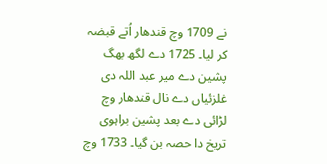نے 1709 وچ قندھار اُتے قبضہ کر ليا۔ 1725 دے لگھ بھگ پشین دے میر عبد اللہ دی غلزئیاں دے نال قندھار وچ لڑائی دے بعد پشین براہوی تریخ دا حصہ بن گیا۔ 1733 وچ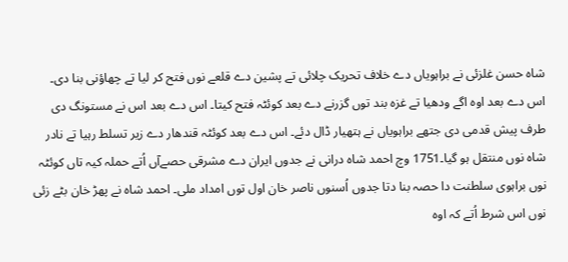شاہ حسن غلزئی نے براہویاں دے خلاف تحریک چلائی تے پشین دے قلعے نوں فتح کر ليا تے چھاؤنی بنا دی۔ اس دے بعد اوہ اگے ودھیا تے غزہ بند توں گزرنے دے بعد کوئٹہ فتح کیتا۔ اس دے بعد اس نے مستونگ دی طرف پیش قدمی دی جتھے براہویاں نے ہتھیار ڈال دئے۔ اس دے بعد کوئٹہ قندھار دے زیر تسلط رہیا تے نادر شاہ نوں منتقل ہو گیا۔1751 وچ احمد شاہ درانی نے جدوں ایران دے مشرقی حصےآں اُتے حملہ کیہ تاں کوئٹہ نوں براہوی سلطنت دا حصہ بنا دتا جدوں اُسنوں ناصر خان اول توں امداد ملی۔ احمد شاہ نے پھڑ خان بٹے زئی نوں اس شرط اُتے کہ اوہ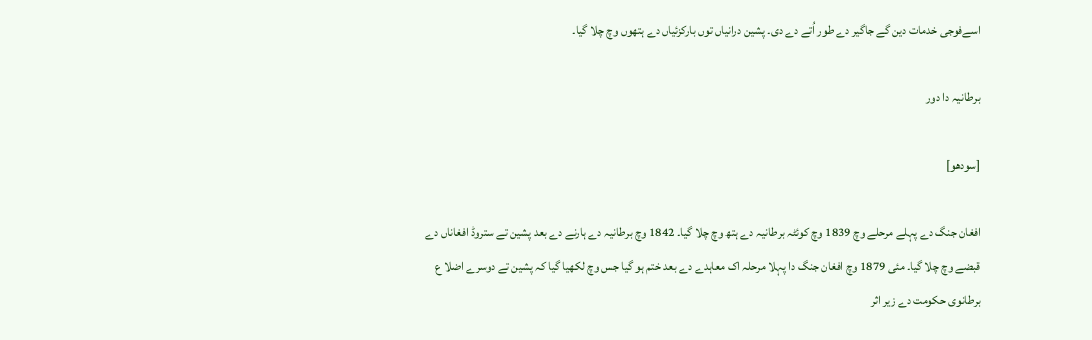اسےفوجی خدمات دین گے جاگیر دے طور اُتے دے دی۔ پشین درانیاں توں بارکزئیاں دے ہتھوں وچ چلا گیا۔

برطانیہ دا دور

[سودھو]

افغان جنگ دے پہلے مرحلے وچ 1839 وچ کوئٹہ برطانیہ دے ہتھ وچ چلا گیا۔ 1842 وچ برطانیہ دے ہارنے دے بعد پشین تے ستروڈ افغاناں دے قبضے وچ چلا گیا۔ مئی 1879 وچ افغان جنگ دا پہلا مرحلہ اک معاہدے دے بعد ختم ہو گیا جس وچ لکھیا گیا کہ پشین تے دوسرے اضلا ع برطانوی حکومت دے زیر اثر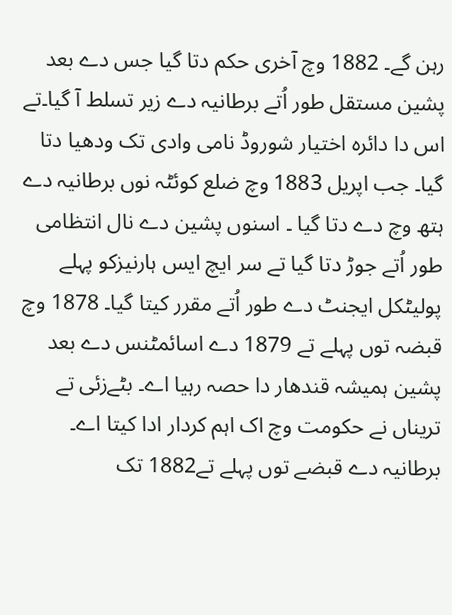رہن گے۔ 1882 وچ آخری حکم دتا گیا جس دے بعد پشین مستقل طور اُتے برطانیہ دے زیر تسلط آ گیا۔تے اس دا دائرہ اختیار شوروڈ نامی وادی تک ودھیا دتا گیا۔ جب اپریل 1883 وچ ضلع کوئٹہ نوں برطانیہ دے ہتھ وچ دے دتا گیا ۔ اسنوں پشین دے نال انتظامی طور اُتے جوڑ دتا گیا تے سر ایچ ایس ہارنیزکو پہلے پولیٹکل ایجنٹ دے طور اُتے مقرر کیتا گیا۔ 1878 وچ قبضہ توں پہلے تے 1879 دے اسائمٹنس دے بعد پشین ہمیشہ قندھار دا حصہ رہیا اے۔ بٹےزئی تے تریناں نے حکومت وچ اک اہم کردار ادا کیتا اے۔ برطانیہ دے قبضے توں پہلے تے1882 تک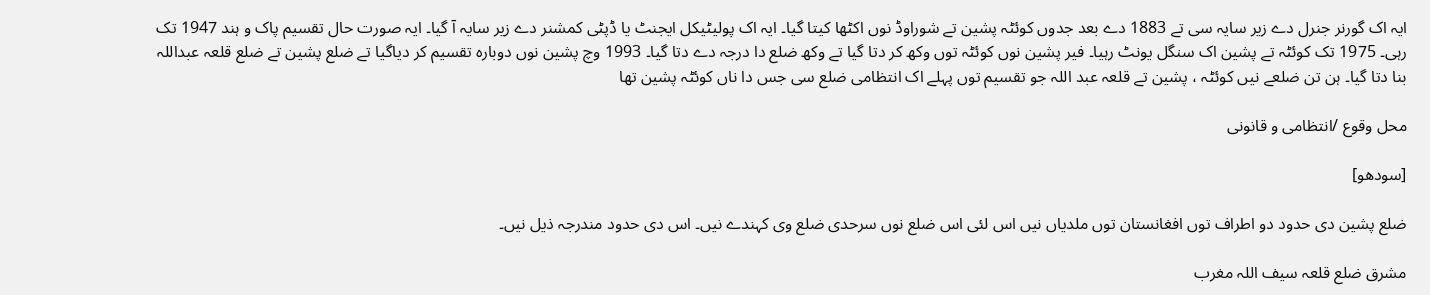ایہ اک گورنر جنرل دے زیر سایہ سی تے 1883 دے بعد جدوں کوئٹہ پشین تے شوراوڈ نوں اکٹھا کیتا گیا۔ ایہ اک پولیٹیکل ایجنٹ یا ڈپٹی کمشنر دے زیر سایہ آ گیا۔ ایہ صورت حال تقسیم پاک و ہند 1947 تک رہی۔ 1975 تک کوئٹہ تے پشین اک سنگل یونٹ رہیا۔ فیر پشین نوں کوئٹہ توں وکھ کر دتا گیا تے وکھ ضلع دا درجہ دے دتا گیا۔ 1993 وچ پشین نوں دوبارہ تقسیم کر دیاگیا تے ضلع پشین تے ضلع قلعہ عبداللہ بنا دتا گیا۔ ہن تن ضلعے نيں کوئٹہ ، پشین تے قلعہ عبد اللہ جو تقسیم توں پہلے اک انتظامی ضلع سی جس دا ناں کوئٹہ پشین تھا

محل وقوع /انتظامی و قانونی

[سودھو]

ضلع پشین دی حدود دو اطراف توں افغانستان توں ملدیاں نيں اس لئی اس ضلع نوں سرحدی ضلع وی کہندے نيں۔ اس دی حدود مندرجہ ذیل نيں۔

مشرق ضلع قلعہ سیف اللہ مغرب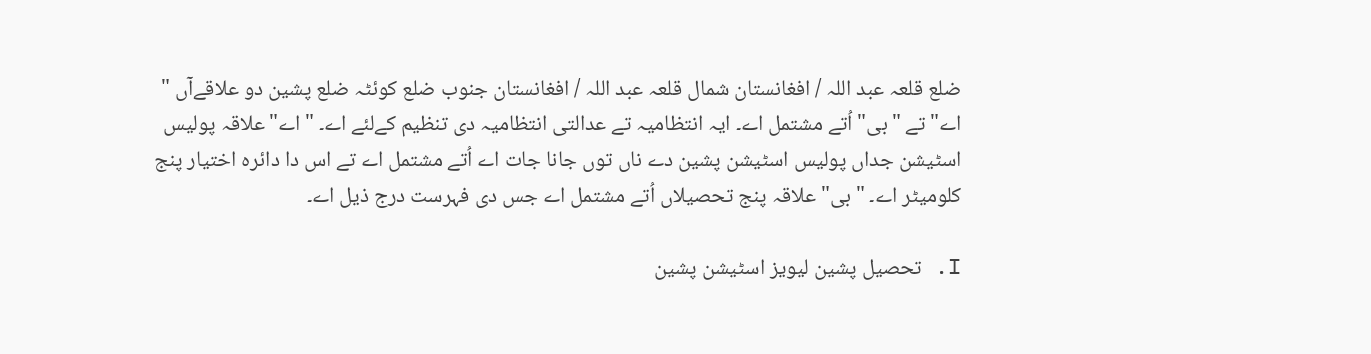ضلع قلعہ عبد اللہ / افغانستان شمال قلعہ عبد اللہ / افغانستان جنوب ضلع کوئٹہ ضلع پشین دو علاقےآں " اے" تے "بی" اُتے مشتمل اے۔ ایہ انتظامیہ تے عدالتی انتظامیہ دی تنظیم کےلئے اے۔ "اے" علاقہ پولیس اسٹیشن جداں پولیس اسٹیشن پشین دے ناں توں جانا جات اے اُتے مشتمل اے تے اس دا دائرہ اختیار پنج کلومیٹر اے۔ " بی" علاقہ پنج تحصیلاں اُتے مشتمل اے جس دی فہرست درج ذیل اے۔

I. تحصیل پشین لیویز اسٹیشن پشین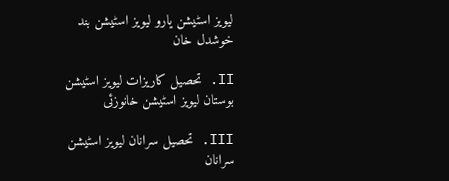لیویز اسٹیشن یارو لیویز اسٹیشن بند خوشدل خان

II. تحصیل کاریزات لیویز اسٹیشن بوستان لیویز اسٹیشن خانوزئی

III. تحصیل سرانان لیویز اسٹیشن سرانان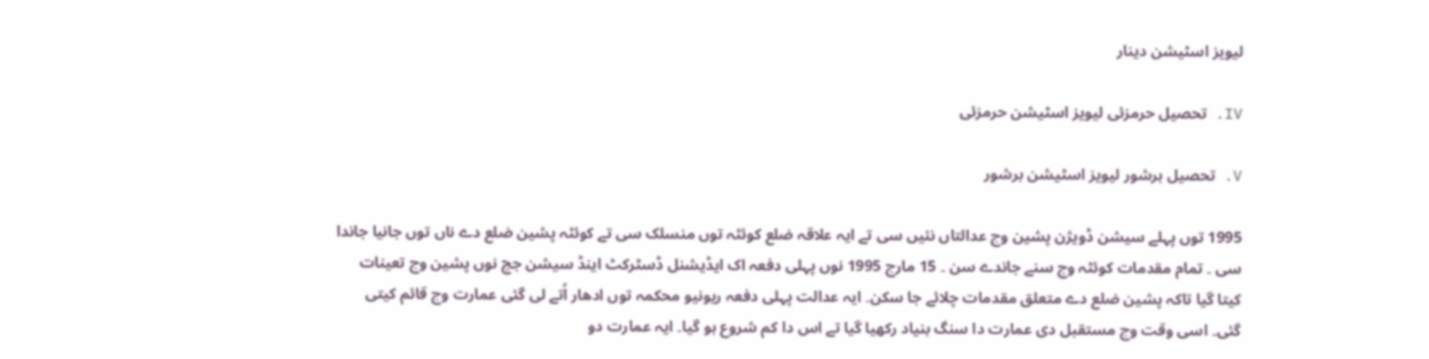لیویز اسٹیشن دینار

IV. تحصیل حرمزئی لیویز اسٹیشن حرمزئی

V. تحصیل برشور لیویز اسٹیشن برشور

1995 توں پہلے سیشن ڈویژن پشین وچ عدالتاں نئيں سی تے ایہ علاقہ ضلع کوئٹہ توں منسلک سی تے کوئٹہ پشین ضلع دے ناں توں جانیا جاندا سی ۔ تمام مقدمات کوئٹہ وچ سنے جاندے سن ۔ 15 مارچ 1995 نوں پہلی دفعہ اک ایڈیشنل ڈسٹرکٹ اینڈ سیشن جج نوں پشین وچ تعینات کیتا گیا تاکہ پشین ضلع دے متعلق مقدمات چلائے جا سکن۔ ایہ عدالت پہلی دفعہ ریونیو محکمہ توں ادھار اُتے لی گئی عمارت وچ قائم کيتی گئی۔ اسی وقت وچ مستقبل دی عمارت دا سنگ بنیاد رکھیا گیا تے اس دا کم شروع ہو گیا۔ ایہ عمارت دو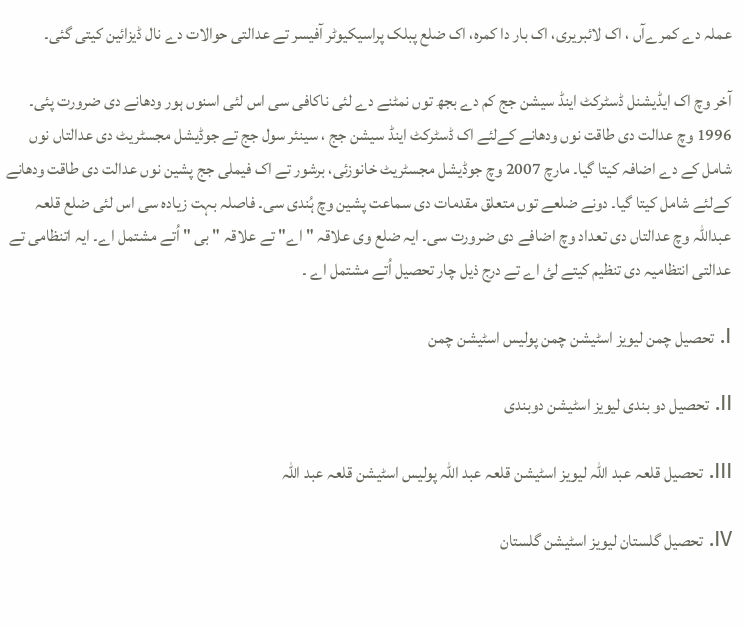عملہ دے کمرےآں ، اک لائبریری، اک بار دا کمرہ، اک ضلع پبلک پراسیکیوٹر آفیسر تے عدالتی حوالات دے نال ڈیزائین کيتی گئی۔

آخر وچ اک ایڈیشنل ڈسٹرکٹ اینڈ سیشن جج کم دے بجھ توں نمٹنے دے لئی ناکافی سی اس لئی اسنوں ہور ودھانے دی ضرورت پئی۔ 1996 وچ عدالت دی طاقت نوں ودھانے کےلئے اک ڈسٹرکٹ اینڈ سیشن جج ، سینئر سول جج تے جوڈیشل مجسٹریٹ دی عدالتاں نوں شامل کے دے اضافہ کیتا گیا۔ مارچ 2007 وچ جوڈیشل مجسٹریٹ خانوزئی، برشور تے اک فیملی جج پشین نوں عدالت دی طاقت ودھانے کےلئے شامل کیتا گیا۔ دونے ضلعے توں متعلق مقدمات دی سماعت پشین وچ ہُندی سی۔ فاصلہ بہت زیادہ سی اس لئی ضلع قلعہ عبداللہ وچ عدالتاں دی تعداد وچ اضافے دی ضرورت سی۔ ایہ ضلع وی علاقہ " اے" تے علاقہ " بی " اُتے مشتمل اے۔ ایہ اتنظامی تے عدالتی انتظامیہ دی تنظیم کیتے لئ اے تے درج ذیل چار تحصیل اُتے مشتمل اے ۔

I. تحصیل چمن لیویز اسٹیشن چمن پولیس اسٹیشن چمن

II. تحصیل دو بندی لیویز اسٹیشن دوبندی

III. تحصیل قلعہ عبد اللہ لیویز اسٹیشن قلعہ عبد اللہ پولیس اسٹیشن قلعہ عبد اللہ

IV. تحصیل گلستان لیویز اسٹیشن گلستان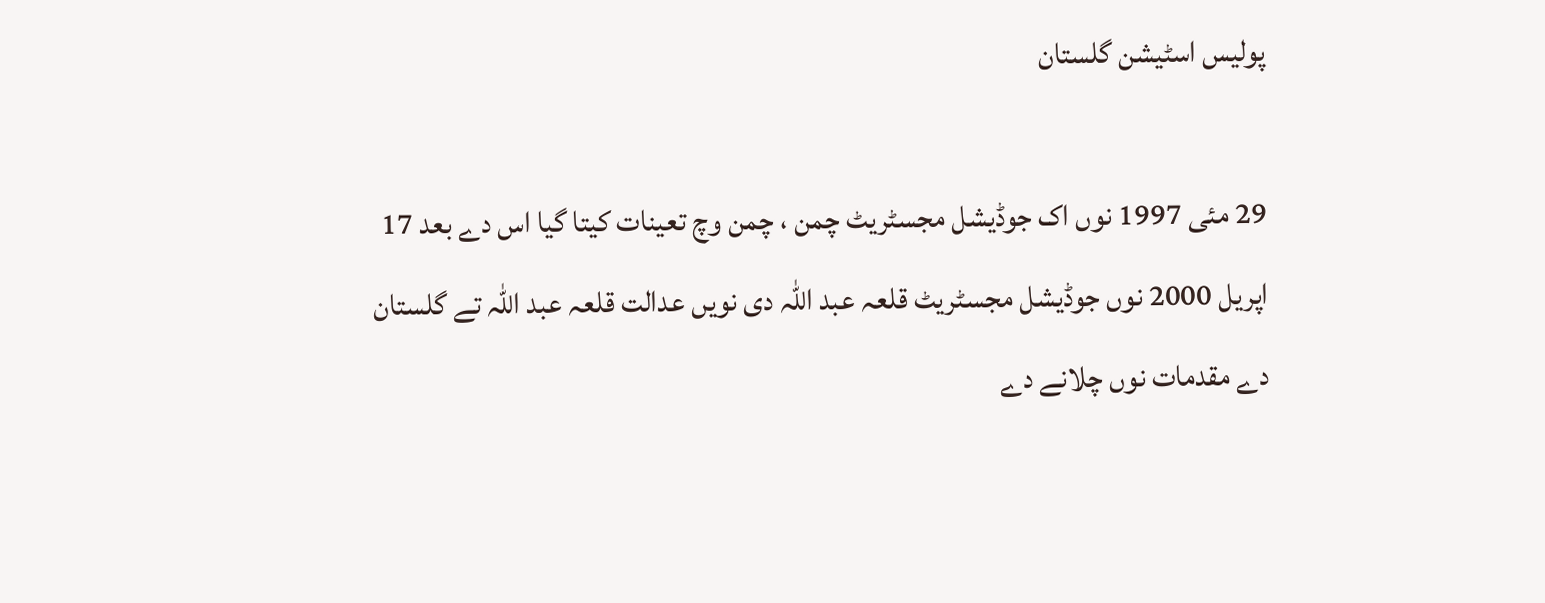پولیس اسٹیشن گلستان

29 مئی 1997 نوں اک جوڈیشل مجسٹریٹ چمن ، چمن وچ تعینات کیتا گیا اس دے بعد 17 اپریل 2000 نوں جوڈیشل مجسٹریٹ قلعہ عبد اللہ دی نويں عدالت قلعہ عبد اللہ تے گلستان دے مقدمات نوں چلانے دے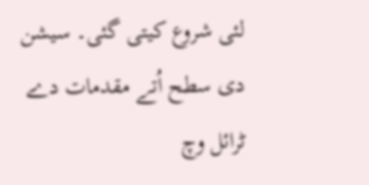لئی شروع کيتی گئی۔ سیشن دی سطح اُتے مقدمات دے ٹرائل وچ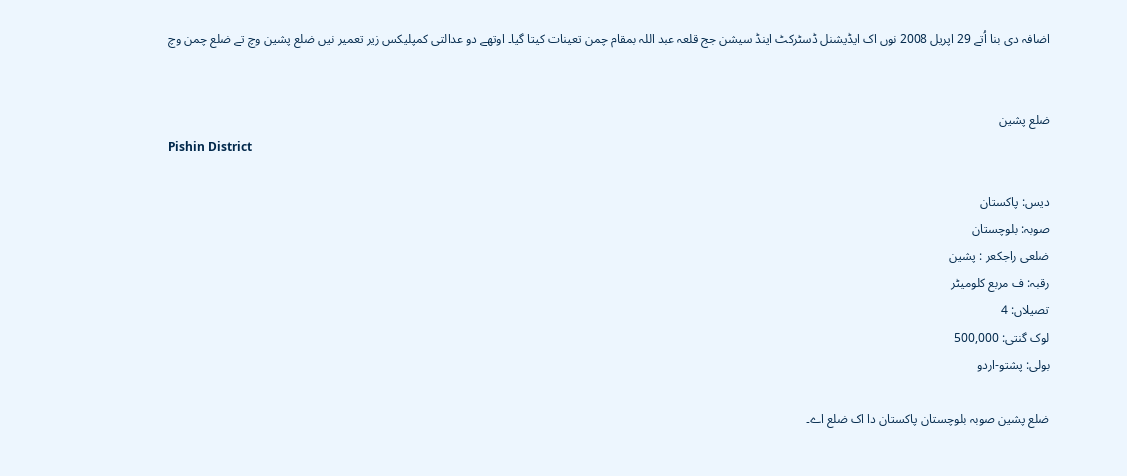اضافہ دی بنا اُتے 29 اپریل 2008 نوں اک ایڈیشنل ڈسٹرکٹ اینڈ سیشن جج قلعہ عبد اللہ بمقام چمن تعینات کیتا گیا۔ اوتھے دو عدالتی کمپلیکس زیر تعمیر نيں ضلع پشین وچ تے ضلع چمن وچ


ضلع پشین
Pishin District

دیس: پاکستان
صوبہ: بلوچستان
ضلعی راجکعر : پشین
رقبہ: ف مربع کلومیٹر
تصیلاں: 4
لوک گنتی: 500,000
بولی: پشتو-اردو

ضلع پشین صوبہ بلوچستان پاکستان دا اک ضلع اے۔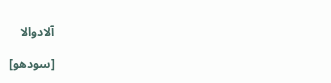آلادوالا

[سودھو]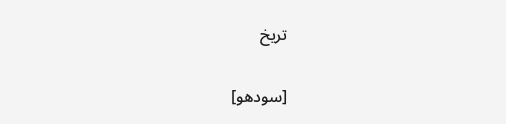تریخ

[سودھو]